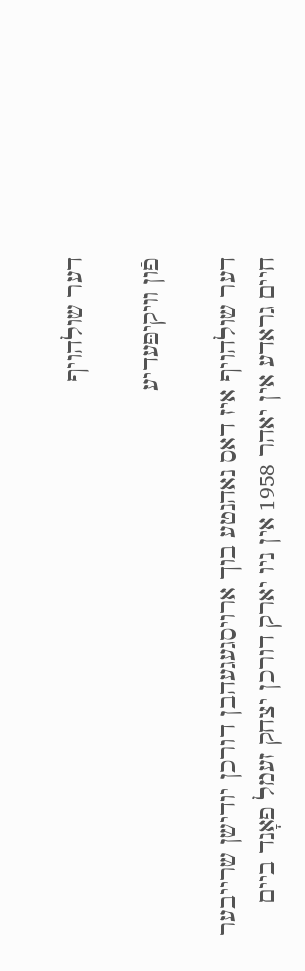דער שולהויף

פֿון װיקיפּעדיע

דער שולהויף איז דאס נאהנטע בוך ארויסגעגעהבן דורכן יודישן שרייבער חיים גראדע אין יאהר 1958 אין ניו יארק דורכן יצחק זעמל פאָנד ביים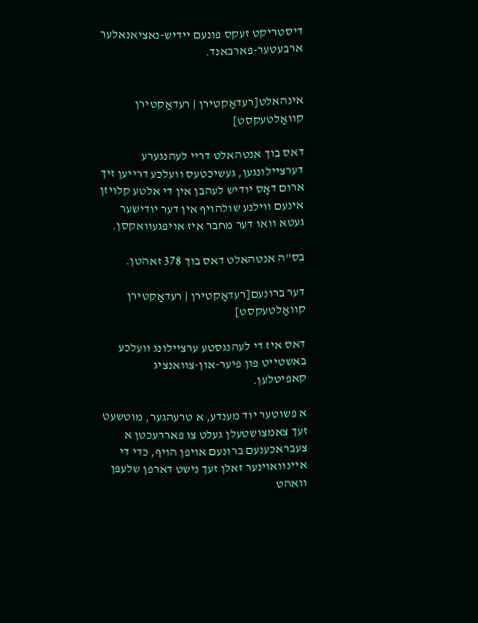דיסטריקט זעקס פונעם יידיש-נאציאנאלער ארבעטער-פארבאנד.


אינהאלט[רעדאַקטירן | רעדאַקטירן קוואַלטעקסט]

דאס בוך אנטהאלט דריי לעהנגערע דערציילונגען, געשיכטעס וועלכע דרייען זיך ארום דאָס יודיש לעהבן אין די אלטע קלויזן אינעם ווילנע שולהויף אין דער יודישער געטא וואו דער מחבר איז אויפגעוואקסן.

בס"ה אנטהאלט דאס בוך 378 זאהטן.

דער ברונעם[רעדאַקטירן | רעדאַקטירן קוואַלטעקסט]

דאס איז די לעהנגסטע ערציילונג וועלכע באשטייט פון פיער-און-צוואנציג קאפיטלען.

א פשוטער יוד מענדע, א טרעהגער, מוטשעט זעך צאמצושטעלן געלט צו פאררעכטן א צעבראכענעם ברונעם אויפן הויף, כדי די איינוואוינער זאלן זעך נישט דארפן שלעפּן וואהט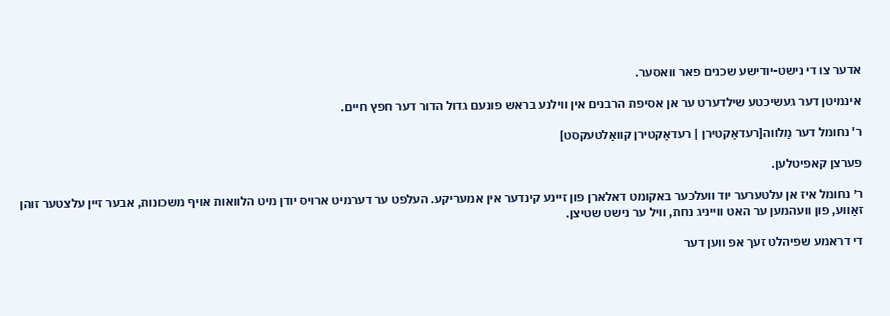אדער צו די נישט-יודישע שכנים פאר וואסער.

אינמיטן דער געשיכטע שילדערט ער אן אסיפת הרבנים אין ווילנע בראש פונעם גדול הדור דער חפץ חיים.

ר' נחומל דער מַלווה[רעדאַקטירן | רעדאַקטירן קוואַלטעקסט]

פערצן קאפיטלען.

ר׳ נחומל איז אן עלטערער יוד וועלכער באקומט דאלארן פון זיינע קינדער אין אמעריקע. העלפט ער דערמיט ארויס יודן מיט הלוואות אויף משכונות, אבער זיין עלצטער זוהן זאַווע, פון וועהמען ער האט ווייניג נחת, וויל ער נישט שטיצן.

די דראמע שפיהלט זעך אפ ווען דער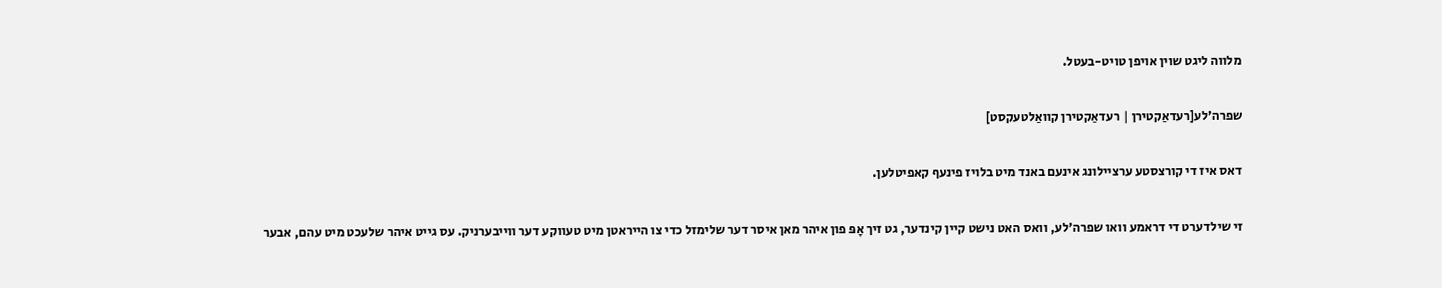מלווה ליגט שוין אויפן טויט-בעטל.

שפרה׳לע[רעדאַקטירן | רעדאַקטירן קוואַלטעקסט]

דאס איז די קורצסטע ערציילונג אינעם באנד מיט בלויז פינעף קאפיטלען.

זי שילדערט די דראמע וואו שפרה׳לע, וואס האט נישט קיין קינדער, גט זיך אָפּ פון איהר מאן איסר דער שלימזל כדי צו הייראטן מיט טעווקע דער ווייבערניק. עס גייט איהר שלעכט מיט עהם, אבער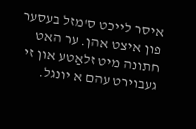איסר לייכט ס'מזל בעסער פון איצט אהן. ער האט חתונה מיט זלאַטע און זי געבוירט עהם א יונגל.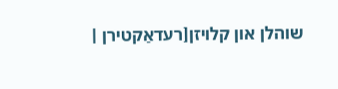שוהלן און קלויזן[רעדאַקטירן |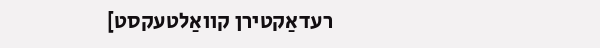רעדאַקטירן קוואַלטעקסט]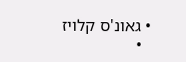• גאונ'ס קלויז
  •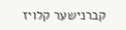קברנישער קלויז